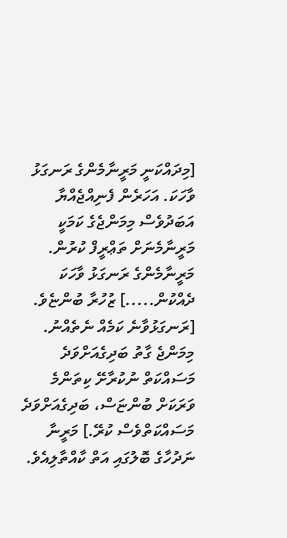[މިދައްކަނީ މަރީނާމެންގެ ރަނގަޅު ވާހަކަ. އަހަރެން ފެނިއްޖެއްޔާ އަބަދުވެސް މިމަންޖެގެ ކަމަކީ މަރީނާމެނަށް ތަޢްރީފް ކުރުން. މަރީނާމެންގެ ރަނގަޅު ވާހަކަ ދެއްކުން.....] ޒުހުރާ ބުންޏެވެ.
[ރަނގަޅުވާނެ ކަމެއް ނެތެއްނު. މިމަންޖެ ގާތު ބަދިގެއަށްވަދެ މަސައްކަތް ނުކުރާށޭ ކިތަންމެ ވަރަކަށް ބުންޏަސް، ބަދިގެއަށްވަދެ މަސައްކަތްވެސް ކުރޭ.] މަރީނާ ނަދުހާގެ ބޮލުގައި އަތް ކާއްތާލިއެވެ.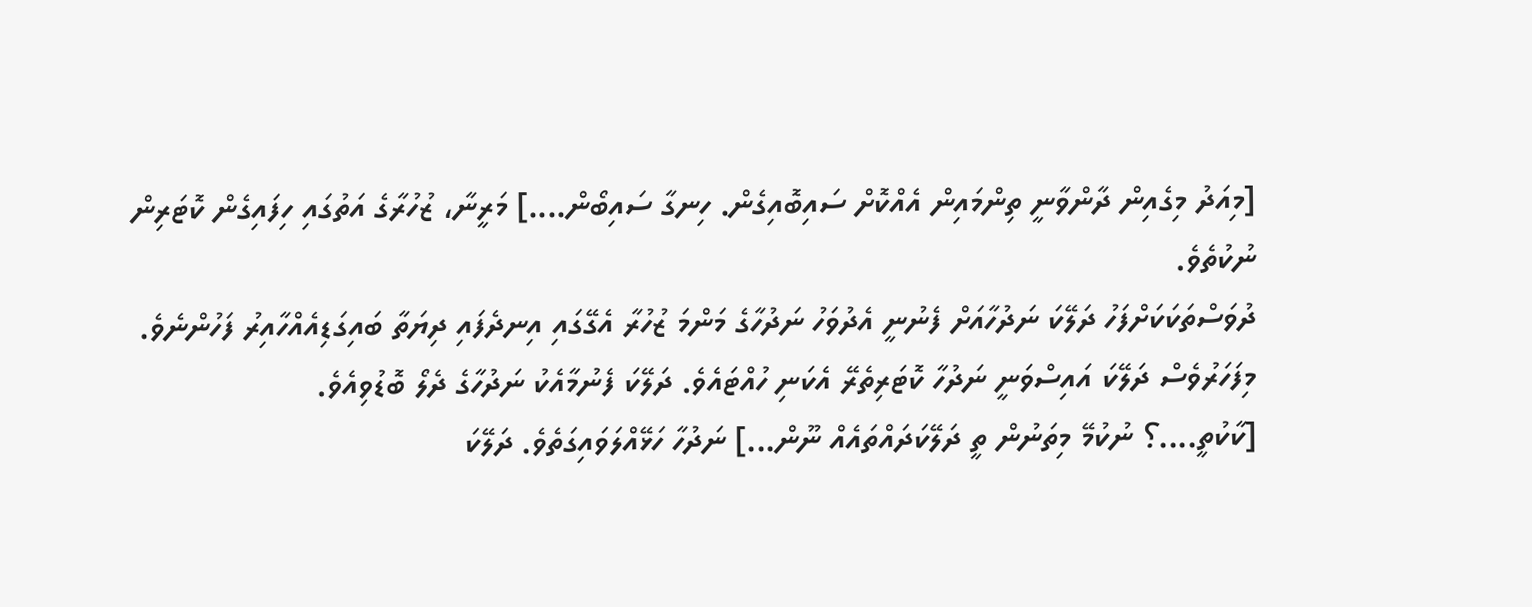[މިއަދު މިގެއިން ދާންވާނީ ތިންމައިން އެއްކޮށް ސައިބޮއިގެން. ހިނގާ ސައިބޯން....] މަރީނާ، ޒުހުރާގެ އަތުގައި ހިފައިގެން ކޮޓަރިން ނުކުތެވެ.
ދުވަސްތަކަކަށްފަހު ދަލޭކަ ނަދުހާއަށް ފެނުނީ އެދުވަހު ނަދުހާގެ މަންމަ ޒުހުރާ އެގޭގައި އިނދެފައި ދިޔަތާ ބައިގަޑިއެއްހާއިރު ފަހުންނެވެ. މިފަހަރުވެސް ދަލޭކަ އައިސްވަނީ ނަދުހާ ކޮޓަރިތެރޭ އެކަނި ހުއްޓައެވެ. ދަލޭކަ ފެނުމާއެކު ނަދުހާގެ ދެލޯ ބޮޑުވިއެވެ.
[ކާކުތީ....؟ ނުކުމޭ މިތަނުން ތީ ދަލޭކަދައްތައެއް ނޫން...] ނަދުހާ ހަޅޭއްލަވައިގަތެވެ. ދަލޭކަ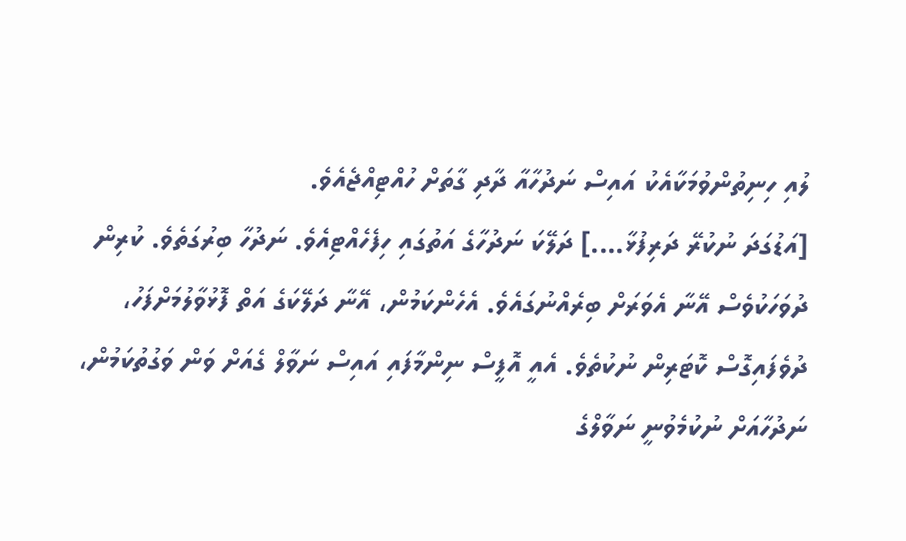ލުއި ހިނިތުންވުމަކާއެކު އައިސް ނަދުހާއާ ދާދި ގާތަށް ހުއްޓިއްޖެއެވެ.
[އަޑުގަދަ ނުކުރޭ ދަރިފުޅާ....] ދަލޭކަ ނަދުހާގެ އަތުގައި ހިފެހެއްޓިއެވެ. ނަދުހާ ބިރުގަތެވެ. ކުރިން ދުވަހަކުވެސް އޭނާ އެވަރަށް ބިރެއްނުގައެވެ. އެހެންކަމުން، އޭނާ ދަލޭކަގެ އަތް ފޮޅުވާލުމަށްފަހު، ދުވެފައިގޮސް ކޮޓަރިން ނުކުތެވެ. އެއީ އޮފީސް ނިންމާފައި އައިސް ނަވާލް ގެއަށް ވަން ވަގުތުކަމުން، ނަދުހާއަށް ނުކުމެވުނީ ނަވާލްގެ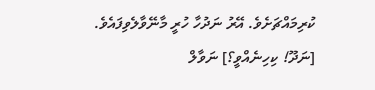ކުރިމައްޗަށެވެ. އޭރު ނަދުހާ ހުރީ މާނޭވާލެވިފައެވެ.
[ނަދޫ! ކިހިނެއްވީ؟] ނަވާލް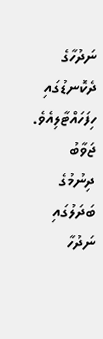ނަދުހާގެ ދެކޮނޑުގައި ހިފަހައްޓާލިއެވެ. ޖަވާބު ދިނުމުގެ ބަދަލުގައި ނަދުހާ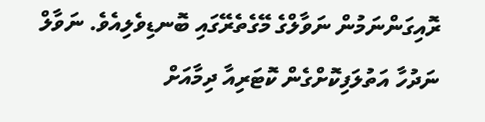ރޮއިގަންނަމުން ނަވާލްގެ މޭގެތެރޭގައި ބޮނޑިވެލިއެވެ. ނަވާލް ނަދުހާ އަތުލަފިކޮށްގެން ކޮޓަރިއާ ދިމާއަށް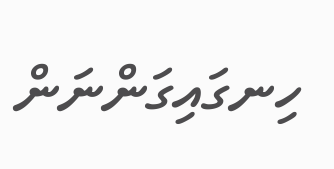ހިނގައިގަންނަން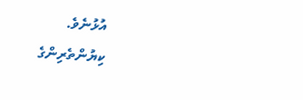އުޅުނެވެ.
ކިޔުންތެރިންގެ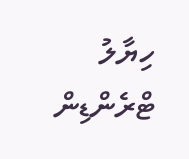ހިޔާލު
ޓްރެންޑިން